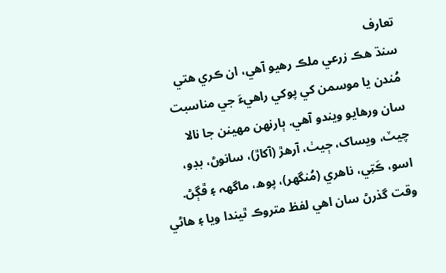تعارف
سنڌ ھڪ زرعي ملڪ رهيو آھي، ان ڪري ھتي مُندن يا موسمن کي پوکي راھيءَ جي مناسبت سان ورهايو ويندو آھي. ٻارنھن مھينن جا نالا چيٽ، ويساک، ڄيٺ، آرهڙ (آکاڙ)، سانوڻ، بڊو، اسو، ڪَتِي، ناھري (مُنگهر)، پوھ، ماگهہ ۽ ڦڳڻ. وقت گذرڻ سان اھي لفظ متروڪ ٿيندا ويا ۽ ھاڻي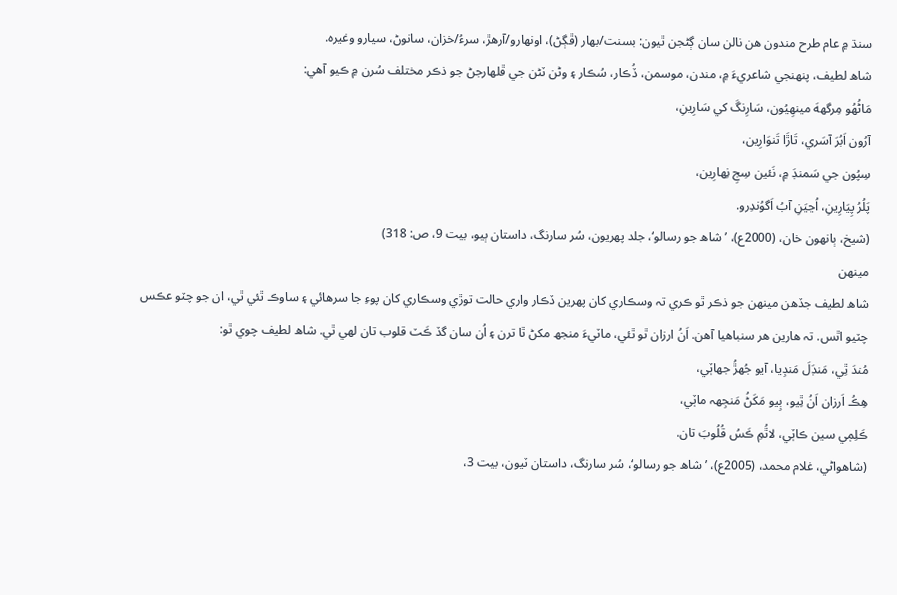سنڌ ۾ عام طرح مندون ھن نالن سان ڳڻجن ٿيون: بسنت/بھار (ڦڳڻ)، اونهارو/آرهڙ، سرءُ/خزان، سانوڻ، سيارو وغيرہ.
شاھ لطيف، پنھنجي شاعريءَ ۾، مندن، موسمن، ڏُڪار، سُڪار ۽ وڻن ٽڻن جي ڦلهارجڻ جو ذڪر مختلف سُرن ۾ ڪيو آھي:
مَاڻُھُو مِرگههَ مينهِيُون، سَارِنگَ کي سَارِينِ،
آرُون اَبُرَ آسَري، تَاڙَا تَنوَارِين،
سِپُون جي سَمنڊَ ۾، نَئين سِجِ نِهارِين،
پَلُرُ پِيَارِينِ، اُڃيَنِ آبُ اَگوُندِرو.
(شيخ، ٻانھون خان، (2000ع)، ’شاھ جو رسالو‘، جلد پھريون، سُر سارنگ، داستان ٻيو، بيت 9، ص: 318)
مينھن
شاھ لطيف جڏهن مينھن جو ذڪر ٿو ڪري تہ وسڪاري کان پھرين ڏڪار واري حالت توڙي وسڪاري کان پوءِ جا سرهائي ۽ ساوڪ ٿئي ٿي، ان جو چٽو عڪس چٽيو اٿس. تہ ھارين ھر سنباھيا آھن. اَنُ ارزان ٿو ٿئي، ماٽيءَ منجھ مکڻ ٿا ترن ۽ اُن سان گڏ ڪَٽ قلوب تان لھي ٿي. شاھ لطيف چوي ٿو:
مُندَ ٿِي، مَنڊَلَ مَنڊِيا، آيو جُهڙُ جهاٽٖي،
ھِڪُ اَرزان اَنُ ٿِيو، ٻِيو مَکَڻُ مَنجِهہ ماٽٖي،
ڪَلِمٖي سين ڪاٽٖي، لاٿُمِ ڪَسُ قُلُوبَ تان.
(شاھواڻي، غلام محمد، (2005ع)، ’شاھ جو رسالو‘، سُر سارنگ، داستان ٽيون، بيت 3،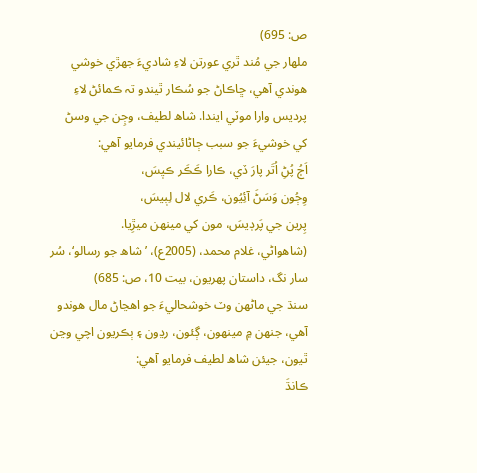ص: 695)
ملهار جي مُند ٿري عورتن لاءِ شاديءَ جھڙي خوشي ھوندي آھي، ڇاڪاڻ جو سُڪار ٿيندو تہ ڪمائڻ لاءِ پرديس وارا موٽي ايندا. شاھ لطيف، وڄِن جي وسڻ کي خوشيءَ جو سبب ڄاڻائيندي فرمايو آھي:
اَڄُ پُڻِ اُتَر پارَ ڏي، ڪارا ڪَڪَر ڪيٖسَ،
وِڄُون وَسَڻَ آئِيُون، ڪَري لال لِبٖيسَ،
پِرين جي پَردٖيسَ، مون کي مينھن ميڙِيا.
(شاھواڻي، غلام محمد، (2005ع)، ’شاھ جو رسالو‘، سُر سار نگ، داستان پھريون، بيت 10، ص: 685)
سنڌ جي ماڻهن وٽ خوشحاليءَ جو اھڃاڻ مال ھوندو آھي، جنهن ۾ مينهون، ڳئون، رڍون ۽ ٻڪريون اچي وڃن ٿيون، جيئن شاھ لطيف فرمايو آھي:
ڪانڌَ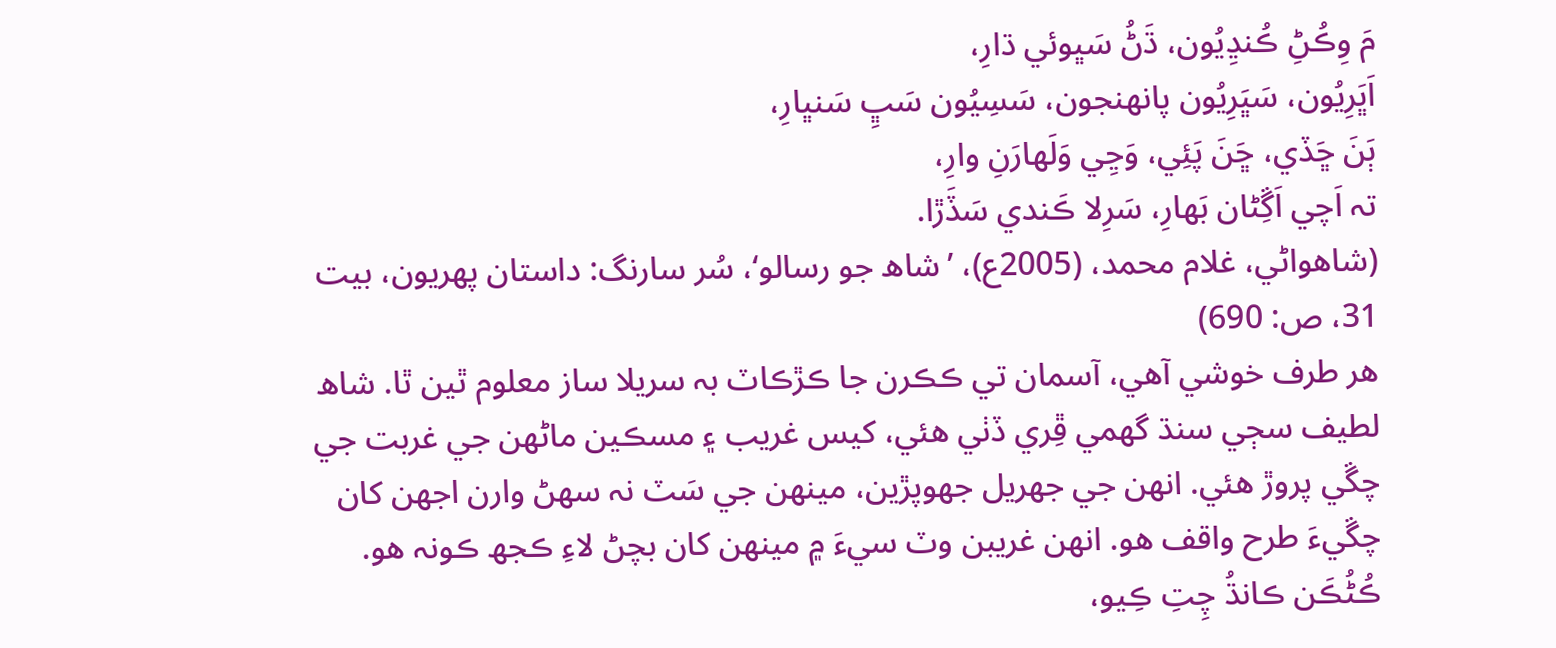مَ وِڪُڻِ ڪُنڍِيُون، ڌَڻُ سَڀوئي ڌارِ،
اَڀَرِيُون، سَڀَرِيُون پانهنجون، سَسِيُون سَڀِ سَنڀارِ،
ٻَنَ ڇَڏي، ڇَنَ پَئِي، وَڃِي وَلَهارَنِ وارِ،
تہ اَچي اَڱِڻان بَھارِ، سَرِلا ڪَندي سَڏَڙا.
(شاھواڻي، غلام محمد، (2005ع)، ’شاھ جو رسالو‘، سُر سارنگ: داستان پھريون، بيت 31، ص: 690)
ھر طرف خوشي آھي، آسمان تي ڪڪرن جا ڪڙڪاٽ بہ سريلا ساز معلوم ٿين ٿا. شاھ لطيف سڄي سنڌ گهمي ڦِري ڏٺي ھئي، کيس غريب ۽ مسڪين ماڻهن جي غربت جي چڱي پروڙ ھئي. انهن جي جهريل جهوپڙين، مينھن جي سَٽ نہ سھڻ وارن اجهن کان چڱيءَ طرح واقف ھو. انهن غريبن وٽ سيءَ ۾ مينھن کان بچڻ لاءِ ڪجھ ڪونہ ھو.
ڪُڻُڪَن ڪانڌُ چِتِ ڪِيو،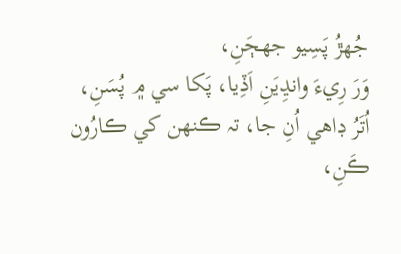جُھڙُ پَسِيو جھڄَنِ،
وَرَ رِيءَ وانڍِيَنِ اَڏِيا، پَکا سي ۾ پُسَنِ،
اُتَرُ ڊاھي اُنِ جا، تہ ڪنهن کي ڪارُون ڪَنِ،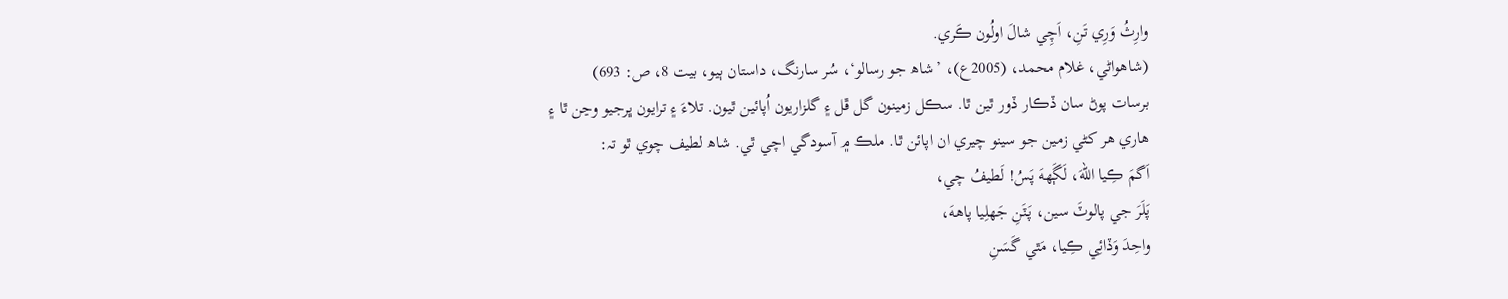وارِثُ وَرِي تَنِ، اَچِي شالَ اولُون ڪَري.
(شاھواڻي، غلام محمد، (2005ع)، ’شاھ جو رسالو‘، سُر سارنگ، داستان ٻيو، بيت 8، ص: 693)
برسات پوڻ سان ڏڪار ڏور ٿين ٿا. سڪل زمينون گل ڦل ۽ گلزاريون اُپائين ٿيون. تلاءَ ۽ ترايون ڀرجيو وڃن ٿا ۽ ھاري ھر کڻي زمين جو سينو چيري ان اپائن ٿا. ملڪ ۾ آسودگي اچي ٿي. شاھ لطيف چوي ٿو تہ:
اَگمَ ڪِيا اللهَ، لَڳَھهَ پَسُ! لَطيفُ چي،
پَلَرَ جي پالوٽَ سين، پَٽَنِ جَھلِيا پاھهَ،
واحِدَ وَڏائِي ڪِيا، مَٿي گَسَنِ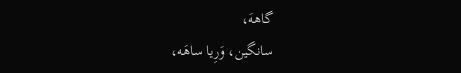گاھهَ،
سانگين، وَرِيا ساھَه،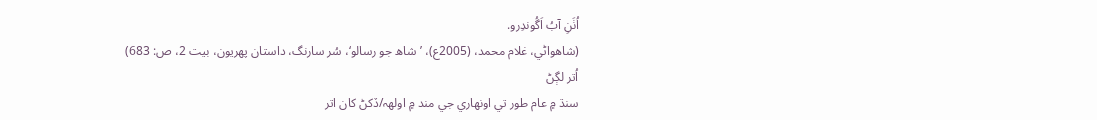اُٺَنِ آبُ اَگُوندِرو.
(شاھواڻي، غلام محمد، (2005ع)، ’شاھ جو رسالو‘، سُر سارنگ، داستان پھريون، بيت 2، ص: 683)
اُتر لڳڻ
سنڌ ۾ عام طور تي اونهاري جي مند ۾ اولهہ/ڏکڻ کان اتر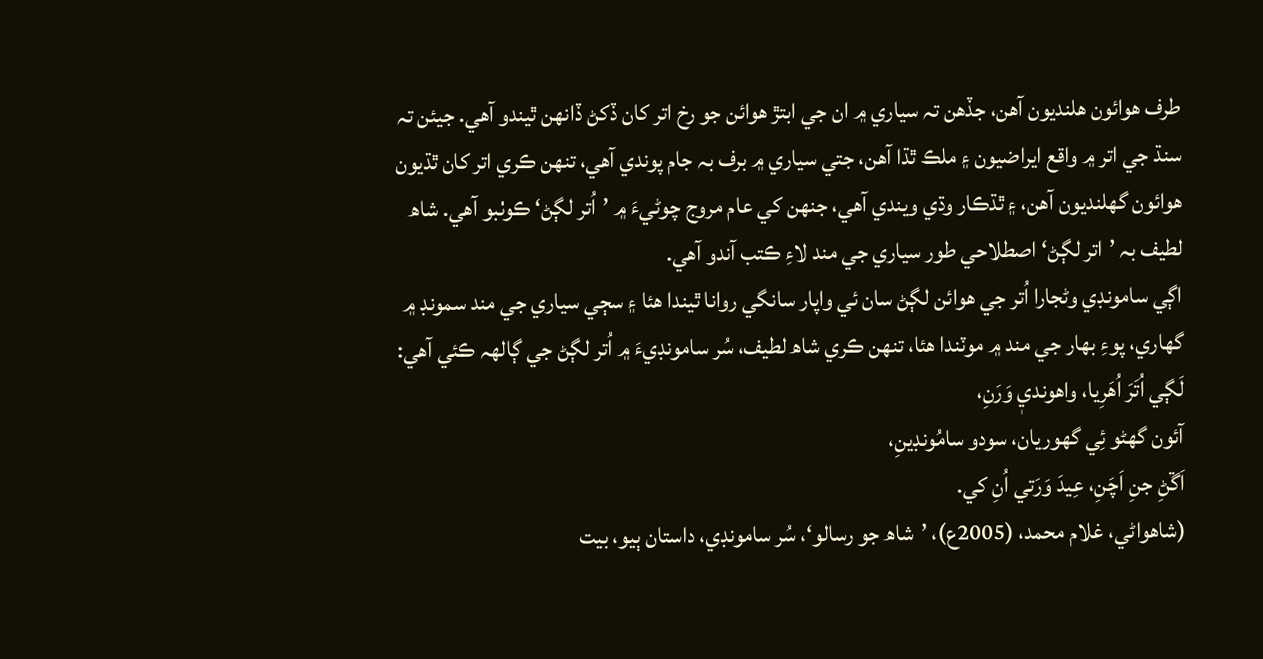طرف ھوائون ھلنديون آھن، جڏهن تہ سياري ۾ ان جي ابتڙ ھوائن جو رخ اتر کان ڏکڻ ڏانهن ٿيندو آھي. جيئن تہ سنڌ جي اتر ۾ واقع ايراضيون ۽ ملڪ ٿڌا آھن، جتي سياري ۾ برف بہ جام پوندي آھي، تنھن ڪري اتر کان ٿڌيون ھوائون گھلنديون آھن، ۽ ٿڌڪار وڌي ويندي آھي، جنهن کي عام مروج چوڻيءَ ۾ ’اُتر لڳڻ‘ ڪوٺبو آھي. شاھ لطيف بہ ’اتر لڳڻ‘ اصطلاحي طور سياري جي مند لاءِ ڪتب آندو آھي.
اڳي سامونڊي وڻجارا اُتر جي ھوائن لڳڻ سان ئي واپار سانگي روانا ٿيندا ھئا ۽ سڄي سياري جي مند سمونڊ ۾ گهاري، پوءِ بھار جي مند ۾ موٽندا ھئا، تنھن ڪري شاھ لطيف، سُر سامونڊيءَ ۾ اُتر لڳڻ جي ڳالهہ ڪئي آھي:
لَڳي اُتَرَ اُھَرِيا، واھونديٖ وَرَنِ،
آئون گهڻو ئِي گهوريان، سودو سامُونڊينِ،
اَڱڻِ جنِ اَچَنِ، عِيدَ وَرَتي اُنِ کي.
(شاھواڻي، غلام محمد، (2005ع)، ’شاھ جو رسالو‘، سُر سامونڊي، داستان ٻيو، بيت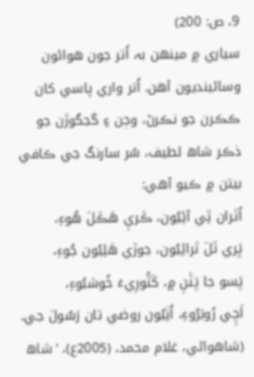9، ص: 200)
سياري ۾ مينھن بہ اُتر جون ھوائون وسائينديون آھن. اُتر واري پاسي کان ڪڪرن جو نڪرڻ، وڄن ۽ گجگوڙن جو ذڪر شاھ لطيف، سُر سارنگ جي ڪافي بيتن ۾ ڪيو آھي:
اُتَران ٿِي آئِيُون، ڪَريٖ ھَڪَلَ ھُوءِ،
ڀَري تَلَ تَرائِيُون، جوڙي ھَلِيُون جُوءِ،
پَسو جا پَٽَنِ ۾، کَٿُورِيءَ خُوشبُوءِ،
اَچِي رُوبَرُوءِ، اُٺِيُون روضي تان رَسُولَ جي.
(شاھواڻي، غلام محمد، (2005ع)، ’شاھ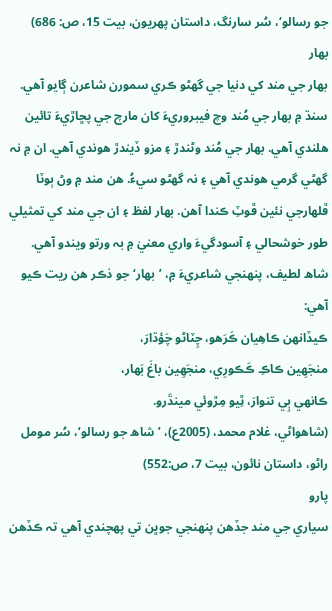جو رسالو‘، سُر سارنگ، داستان پھريون، بيت 15، ص: 686)
بھار
بھار جي مند کي دنيا جي گهڻو ڪري سمورن شاعرن ڳايو آھي. سنڌ ۾ بھار جي مُند وچ فيبروريءَ کان مارچ جي پڇاڙيءَ تائين ھلندي آھي. بھار جي مُند وڻندڙ ۽ مزو ڏيندڙ ھوندي آھي. ان ۾ نہ گهڻي گرمي ھوندي آھي ۽ نہ گهڻو سيءُ. ھن مند ۾ وڻ ٻوٽا ڦلهارجي نئين ڦوٽِ ڪندا آھن. بھار لفظ ۽ ان جي مند کي تمثيلي طور خوشحالي ۽ آسودگيءَ واري معنيٰ ۾ بہ ورتو ويندو آھي.
شاھ لطيف، پنھنجي شاعريءَ ۾، ’بھار‘ جو ذڪر ھن ريت ڪيو آھي:
ڪيڏانهن ڪاھِيان ڪَرَهو، چِٽاڻو چَؤڌارَ،
منجَهِين ڪاڪِ ڪَڪورِي، منجَهِين باغَ بَھار،
ڪانھي ٻِي تنوارَ، ٿِيو مِڙوئي مينڌَرو.
(شاھواڻي، غلام محمد، (2005ع)، ’شاھ جو رسالو‘، سُر مومل راڻو، داستان نائون، بيت 7، ص:552)
پارو
سياري جي مند جڏهن پنھنجي جوڀن تي پھچندي آھي تہ ڪڏهن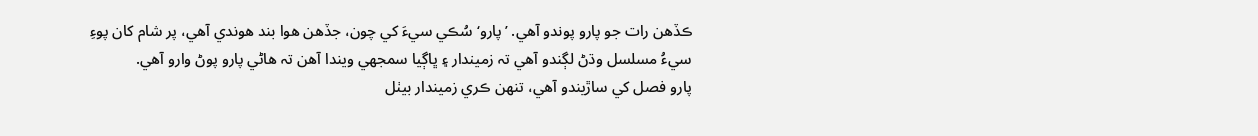ڪڏهن رات جو پارو پوندو آھي. ’پارو‘ سُڪي سيءَ کي چون، جڏهن ھوا بند ھوندي آھي، پر شام کان پوءِ سيءُ مسلسل وڌڻ لڳندو آھي تہ زميندار ۽ ڀاڳيا سمجھي ويندا آھن تہ ھاڻي پارو پوڻ وارو آھي.
پارو فصل کي ساڙيندو آھي، تنھن ڪري زميندار بيٺل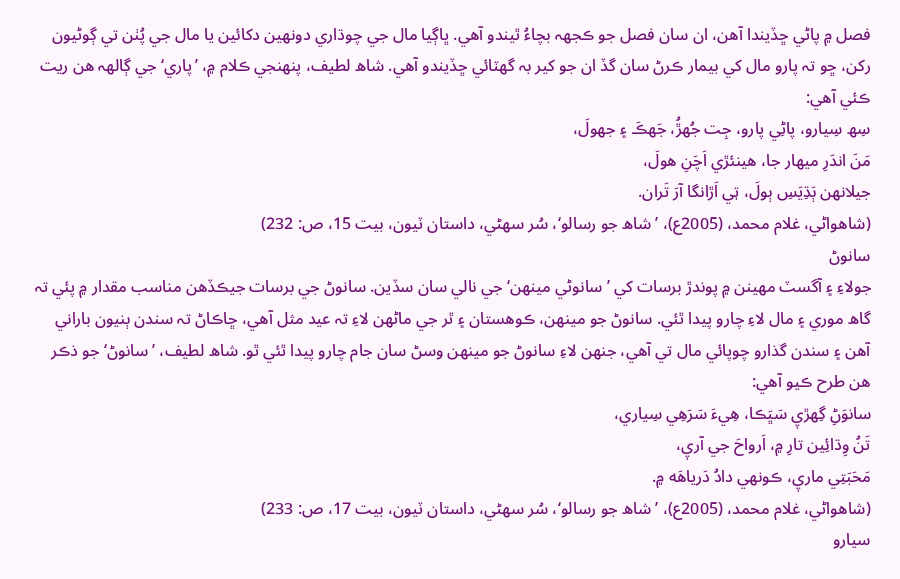فصل ۾ پاڻي ڇڏيندا آھن، ان سان فصل جو ڪجهہ بچاءُ ٿيندو آھي. ڀاڳيا مال جي چوڌاري دونھين دکائين يا مال جي پُٺن تي ڳوڻيون رکن، ڇو تہ پارو مال کي بيمار ڪرڻ سان گڏ ان جو کير بہ گهٽائي ڇڏيندو آھي. شاھ لطيف، پنھنجي ڪلام ۾، ’پاري‘ جي ڳالهہ ھن ريت ڪئي آھي:
سِھ سِيارو، پاڻِي پارو، جِت جُهڙُ، جَهڪَ ۽ جهولَ،
مَنَ اندَرِ ميھار جا، ھينئڙي اَچَنِ ھولَ،
جيلانھن ٻَڌِيَسِ ٻولَ، تٖي اَڙانگا آرَ تَران.
(شاھواڻي، غلام محمد، (2005ع)، ’شاھ جو رسالو‘، سُر سھڻي، داستان ٽيون، بيت 15، ص: 232)
سانوڻ
جولاءِ ۽ آگسٽ مهينن ۾ پوندڙ برسات کي ’سانوڻي مينھن‘ جي نالي سان سڏين. سانوڻ جي برسات جيڪڏهن مناسب مقدار ۾ پئي تہ گاھ موري ۽ مال لاءِ چارو پيدا ٿئي. سانوڻ جو مينھن، ڪوهستان ۽ ٿر جي ماڻهن لاءِ تہ عيد مثل آھي، ڇاڪاڻ تہ سندن ٻنيون باراني آھن ۽ سندن گذارو چوپائي مال تي آھي، جنهن لاءِ سانوڻ جو مينھن وسڻ سان جام چارو پيدا ٿئي ٿو. شاھ لطيف، ’سانوڻ‘ جو ذڪر ھن طرح ڪيو آھي:
سانوَڻِ گِهڙيٖ سَڀَڪا، ھِيءَ سَرَهِي سِياري،
تَنُ وِڌائِين تارِ ۾، اَرواحَ جي آريٖ،
مَحَبَتِي ماريٖ، ڪونھي دادُ دَرياھَه ۾.
(شاھواڻي، غلام محمد، (2005ع)، ’شاھ جو رسالو‘، سُر سھڻي، داستان ٽيون، بيت 17، ص: 233)
سيارو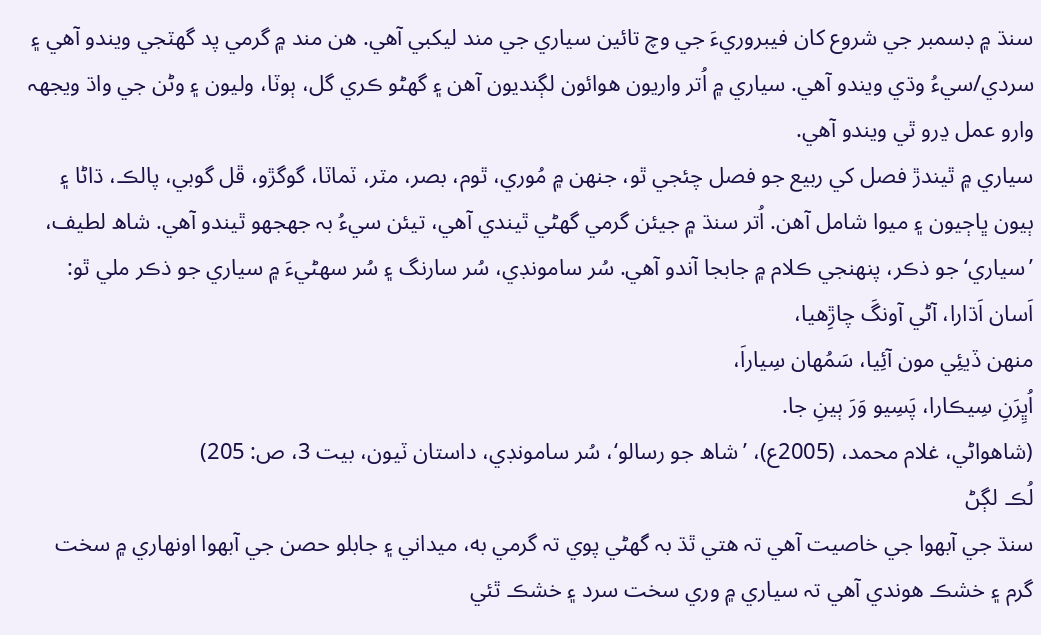سنڌ ۾ ڊسمبر جي شروع کان فيبروريءَ جي وچ تائين سياري جي مند ليکبي آھي. ھن مند ۾ گرمي پد گهٽجي ويندو آھي ۽ سردي/سيءُ وڌي ويندو آھي. سياري ۾ اُتر واريون ھوائون لڳنديون آھن ۽ گهڻو ڪري گل، ٻوٽا، وليون ۽ وڻن جي واڌ ويجهہ وارو عمل ڍرو ٿي ويندو آھي.
سياري ۾ ٿيندڙ فصل کي ربيع جو فصل چئجي ٿو، جنھن ۾ مُوري، ٿوم، بصر، مٽر، ٽماٽا، گوگڙو، ڦل گوبي، پالڪ، ڌاڻا ۽ ٻيون ڀاڄيون ۽ ميوا شامل آھن. اُتر سنڌ ۾ جيئن گرمي گهڻي ٿيندي آھي، تيئن سيءُ بہ جهجهو ٿيندو آھي. شاھ لطيف، ’سياري‘ جو ذڪر، پنھنجي ڪلام ۾ جابجا آندو آھي. سُر سامونڊي، سُر سارنگ ۽ سُر سھڻيءَ ۾ سياري جو ذڪر ملي ٿو:
اَسان اَڌارا، آڻي آونگَ چاڙِهيا،
منھن ڏيئِي مون آئِيا، سَمُهان سِياراَ،
اُڀِرَنِ سِيڪارا، پَسِيو وَرَ ٻينِ جا.
(شاھواڻي، غلام محمد، (2005ع)، ’شاھ جو رسالو‘، سُر سامونڊي، داستان ٽيون، بيت 3، ص: 205)
لُڪ لڳڻ
سنڌ جي آبھوا جي خاصيت آھي تہ ھتي ٿڌ بہ گهڻي پوي تہ گرمي به، ميداني ۽ جابلو حصن جي آبھوا اونهاري ۾ سخت گرم ۽ خشڪ ھوندي آھي تہ سياري ۾ وري سخت سرد ۽ خشڪ ٿئي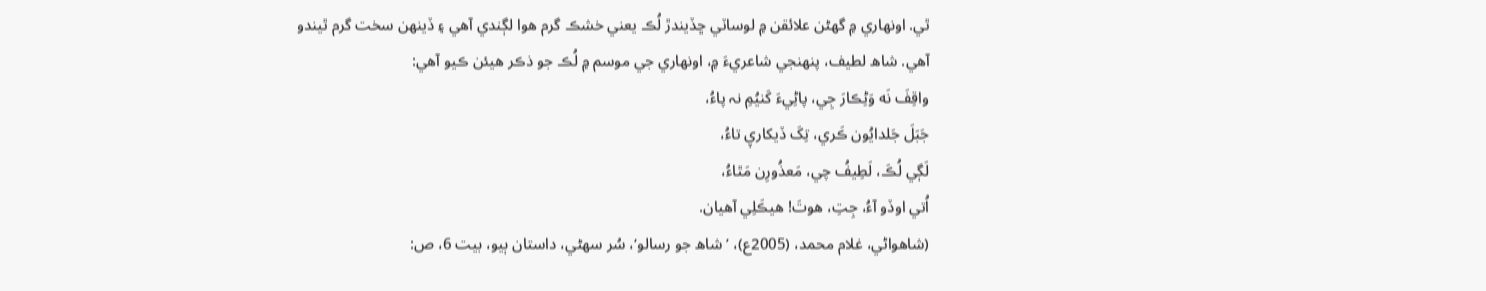ٿي. اونهاري ۾ گهڻن علائقن ۾ لوساٽي ڇڏيندڙ لُڪ يعني خشڪ گرم ھوا لڳندي آھي ۽ ڏينھن سخت گرم ٿيندو آھي. شاھ لطيف، پنھنجي شاعريءَ ۾، اونهاري جي موسم ۾ لُڪ جو ذڪر ھيئن ڪيو آھي:
واقِفَ نَه وَڻِڪارَ جِي، پاڻِيءَ کَنيُمِ نہ پاءُ،
جَبَلَ جَلدايُون ڪَري، تِکَ ڏيکاريٖ تاءُ،
لَڳي لُڪَ، لَطِيفُ چي، مَعذُورِن مَٿاءُ،
اُتي اوڏو آءُ، جِتِ، ھوتَ! ھيڪَلِي آھيان.
(شاھواڻي، غلام محمد، (2005ع)، ’شاھ جو رسالو‘، سُر سھڻي، داستان ٻيو، بيت 6، ص: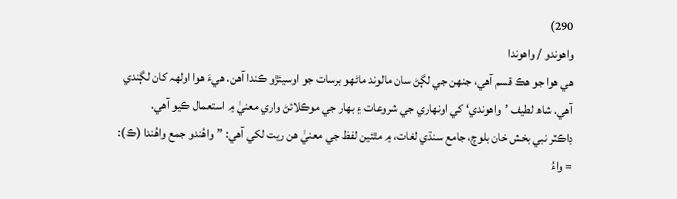290)
واھوندو / واھوندا
ھي ھوا جو ھڪ قسم آھي، جنهن جي لڳڻ سان مالوند ماڻهو برسات جو اوسيئڙو ڪندا آھن. ھيءَ ھوا اولهہ کان لڳندي آھي. شاھ لطيف ’واھوندي‘ کي اونهاري جي شروعات ۽ بھار جي موڪلائڻ واري معنيٰ ۾ استعمال ڪيو آھي.
ڊاڪٽر نبي بخش خان بلوچ، جامع سنڌي لغات، ۾ مٿئين لفظ جي معنيٰ ھن ريت لکي آھي: ”واھُندو جمع واھُندا (ڪ): = واءُ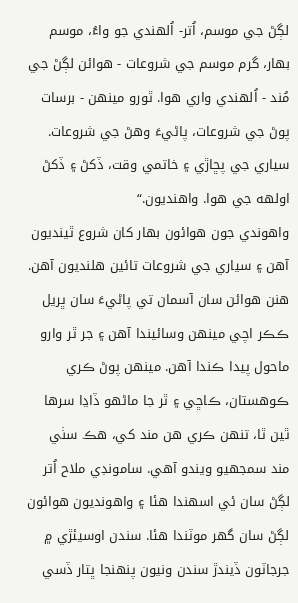لڳڻ جي موسم، اُتر- اُلهندي جو واءُ، موسم بھار، گرم موسم جي شروعات - ھوائن لڳڻ جي مُند - اُلهندي واري ھوا. ٿورو مينھن - برسات پوڻ جي شروعات، پاڻيءَ وهڻ جي شروعات. سياري جي پڇاڙي ۽ خاتمي وقت، ڏکڻ ۽ ڏکڻ اولهه جي ھوا. واھنديون.“
واھوندي جون ھوائون بھار کان شروع ٿينديون آھن ۽ سياري جي شروعات تائين ھلنديون آھن. ھنن ھوائن سان آسمان تي پاڻيءَ سان ڀريل ڪڪر اچي مينھن وسائيندا آھن ۽ جر ٿر وارو ماحول پيدا ڪندا آھن. مينھن پوڻ ڪري ڪوهستان، ڪاڇي ۽ ٿر جا ماڻهو ڏاڍا سرها ٿين ٿا، تنھن ڪري ھن مند کي، ھڪ سٺي مند سمجھيو ويندو آھي. سامونڊي ملاح اُتر لڳڻ سان ئي اسھندا ھئا ۽ واھونديون ھوائون لڳڻ سان گھر موٽندا ھئا. سندن اوسيئڙي ۾ جرجاٽون ڏيندڙ سندن ونيون پنھنجا ڀتار ڏسي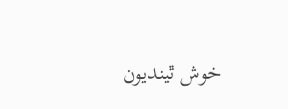خوش ٿينديون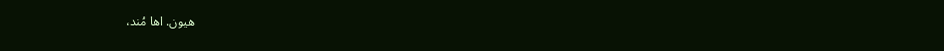ھيون. اھا مُند،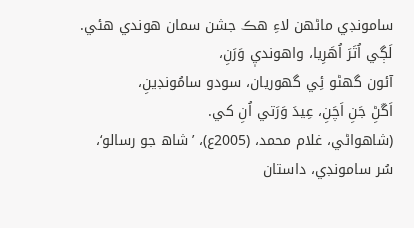سامونڊي ماڻهن لاءِ ھڪ جشن سمان ھوندي ھئي.
لَڳي اُتَرَ اُھَرِيا، واھونديٖ وَرَنِ،
آئون گهڻو ئِي گهوريان، سودو سامُونڊينِ،
اَڱڻِ جَنِ اَچَنِ، عِيدَ وَرَتي اُنِ کي.
(شاھواڻي، غلام محمد، (2005ع)، ’شاھ جو رسالو‘، سُر سامونڊي، داستان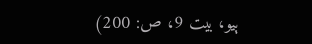ٻيو، بيت 9، ص: 200)